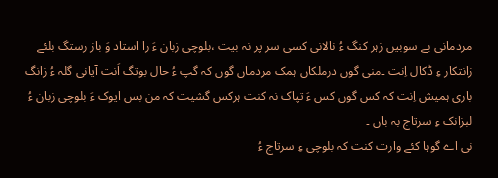مردمانی بے سوبیں زہر کنگ ءُ نالانی کسی سر پر نہ بیت ،بلوچی زبان ءَ را استاد وَ باز رستگ بلئے زانتکار ءِ ڈکال اِنت ۔منی گوں درملکاں ہمک مردماں گوں کہ گپ ءُ حال بوتگ اَنت آیانی گلہ ءُ زانگ باری ہمیش اِنت کہ کس گوں کس ءَ تپاک نہ کنت ہرکس گشیت کہ من بس ایوک ءَ بلوچی زبان ءُ لبزانک ءِ سرتاج بہ باں ۔
نی اے گوہا کئے وارت کنت کہ بلوچی ءِ سرتاج ءُ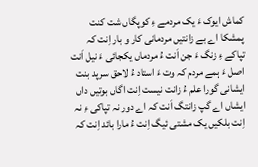کماش ایوک ءَ یک مردمے ءِ کوپگاں شت کنت پمشکا اے بے زانتیں مردمانی کار و بار اِنت کہ تپاکے ءِ زنگ ءَ جن اَنت ءُ مردماں یکجائی ءَ نیل اَنت اصل ءَ ہمے مردم کہ وت ءَ استاد ءُ لاحق سرپد بنت ایشانی گورا علم ءُ زانت نیست اِنت اگاں بوتیں داں ایشاں اے گپ زانتگ اَنت کہ اے دور نہ تپاکی ءِ نہ اِنت بلکیں یک مشتی ئیگ اِنت ءُ مارا بائد اِنت کہ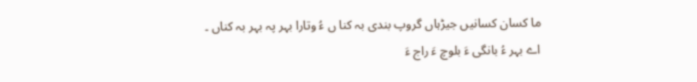ما کسان کسانیں جیڑہاں گروپ بندی بہ کنا ں ءُ وتارا بہر پہ بہر بہ کناں ۔
اے بہر ءُ بانگی ءَ بلوچ ءَ راج ءَ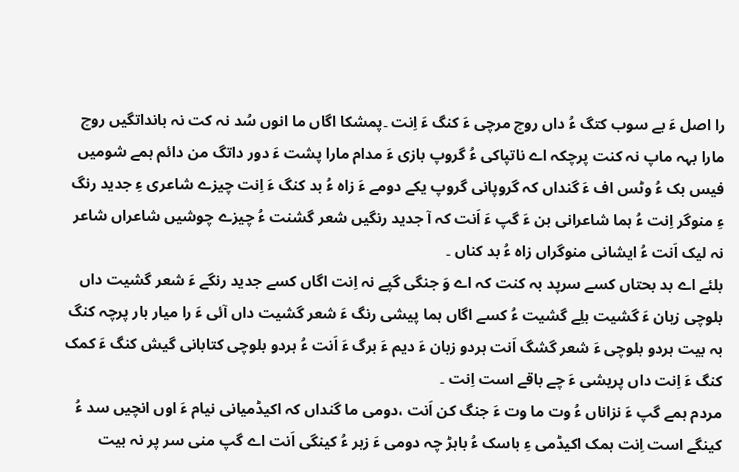را اصل ءَ بے سوب کتگ ءُ داں روچ مرچی ءَ کنگ ءَ اِنت ۔پمشکا اگاں ما انوں سُد نہ کت نہ بانداتگیں روچ مارا بہہ ماپ نہ کنت پرچکہ اے ناتپاکی ءُ گروپ بازی ءَ مدام مارا پشت ءَ دور داتگ من دائم ہمے شومیں فیس بک ءُ وٹس اف ءَ گنداں کہ گروپانی گروپ یکے دومے ءَ زاہ ءُ بد کنگ ءَ اِنت چیزے شاعری ءِ جدید رنگ ءِ منوگر اِنت ءُ ہما شاعرانی بن ءَ گپ ءَ اَنت کہ آ جدید رنگیں شعر گشنت ءُ چیزے چوشیں شاعراں شاعر نہ لیک اَنت ءُ ایشانی منوگراں زاہ ءُ بد کناں ۔
بلئے اے بد بحتاں کسے سرپد بہ کنت کہ اے وَ جنگی گپے نہ اِنت اگاں کسے جدید رنگے ءَ شعر گشیت داں بلوچی زبان ءَ گشیت بلِے گشیت ءُ کسے اگاں ہما پیشی رنگ ءَ شعر گشیت داں آئی ءَ را میار بار پرچہ کنگ بہ بیت ہردو بلوچی ءَ شعر گشگ اَنت ہردو زبان ءَ دیم ءَ برگ ءَ اَنت ءُ ہردو بلوچی کتابانی گیش کنگ ءَ کمک کنگ ءَ اِنت داں پریشی ءَ چے باقے است اِنت ۔
مردم ہمے گپ ءَ نزاناں ءُ وت ما وت ءَ جنگ کن اَنت ،دومی ما گنداں کہ اکیڈمیانی نیام ءَ اوں انچیں سد ءُ کینگے است اِنت ہمک اکیڈمی ءِ باسک ءُ باہڑ چہ دومی ءَ زہر ءُ کینگی اَنت اے گپ منی سر پر نہ بیت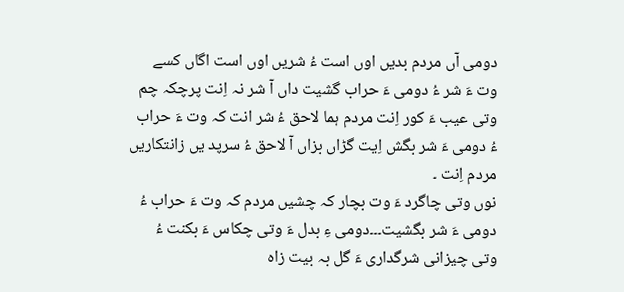دومی آں مردم بدیں اوں است ءُ شریں اوں است اگاں کسے وت ءَ شر ءُ دومی ءَ حراب گشیت داں آ شر نہ اِنت پرچکہ چم وتی عیب ءَ کور اِنت مردم ہما لاحق ءُ شر انت کہ وت ءَ حراب ءُ دومی ءَ شر بگش اِیت گڑاں بزاں آ لاحق ءُ سرپد یں زانتکاریں مردم اِنت ۔
نوں وتی چاگرد ءَ وت بچار کہ چشیں مردم کہ وت ءَ حراب ءُ دومی ءَ شر بگشیت۔۔۔دومی ءِ بدل ءَ وتی چکاس ءَ بکنت ءُ وتی چیزانی شرگداری ءَ گل بہ بیت زاہ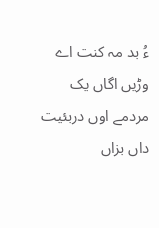ءُ بد مہ کنت اے وڑیں اگاں یک مردمے اوں دربئیت داں بزاں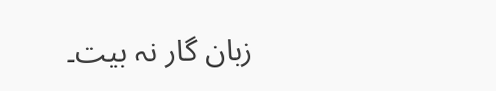زبان گار نہ بیت۔